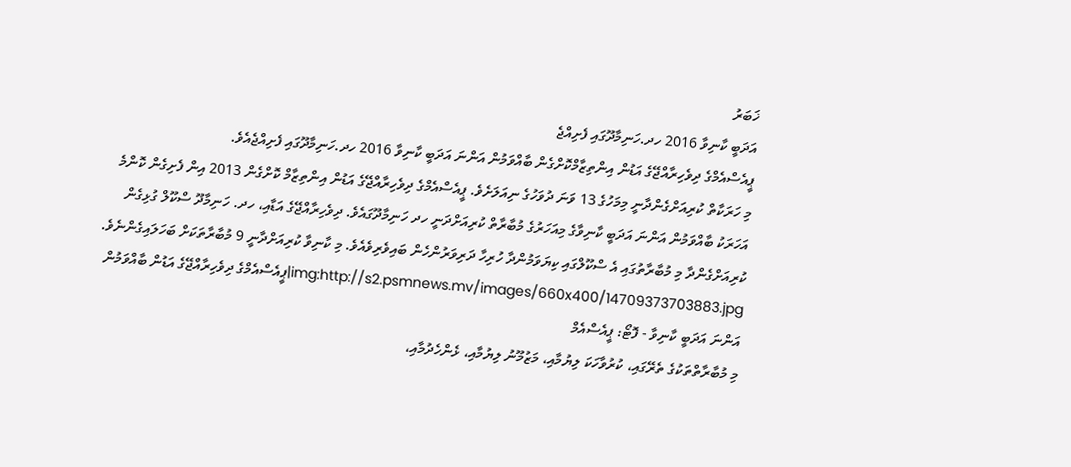ޚަބަރު
އަދަބީ ކާނިވާ 2016 ހދ.ހަނިމާދޫގައި ފެށިއްޖެ
ޕީއެސްއެމްގެ ދިވެހިރާއްޖޭގެ އަޑުން އިންތިޒާމްކޮށްގެން ބާއްވަމުން އަންނަ އަދަބީ ކާނިވާ 2016 ހދ.ހަނިމާދޫގައި ފެށިއްޖެއެވެ.
މި ހަރަކާތް ކުރިއަށްގެންދާނީ މިމަހުގެ 13 ވަނަ ދުވަހުގެ ނިއަލަށެވެ. ޕީއެސްއެމްގެ ދިވެހިރާއްޖޭގެ އަޑުން އިންތިޒާމް ކޮށްގެން 2013 އިން ފެށިގެން ކޮންމެ އަހަރަކު ބާއްވަމުން އަންނަ އަދަބީ ކާނިވާގެ މިއަހަރުގެ މުބާރާތް ކުރިއަށްދަނީ ހދ ހަނިމާދޫގައެވެ. ދިވެހިރާއްޖޭގެ އަޑާއި، ހދ. ހަނިމާދޫ ސްކޫލް ގުޅިގެން ކުރިއަށްގެންދާ މި މުބާރާތުގައި އެ ސްކޫލްގައި ކިޔަވަމުންދާ ހުރިހާ ދަރިވަރުންހެން ބައިވެރިވެއެވެ. މި ކާނިވާ ކުރިއަށްދާނީ 9 މުބާރާތަކަށް ބަހަލައިގެންނެވެ. img:http://s2.psmnews.mv/images/660x400/14709373703883.jpg|ޕީއެސްއެމްގެ ދިވެހިރާއްޖޭގެ އަޑުން ބާއްވަމުން އަންނަ އަދަބީ ކާނިވާ - ފޮޓޯ: ޕީއެސްއެމް
މި މުބާރާތްތަކުގެ ތެރޭގައި، ކުރުވާހަކަ ލިޔުމާއި، މަޒުމޫނު ލިޔުމާއި، ޅެންހެދުމާއި،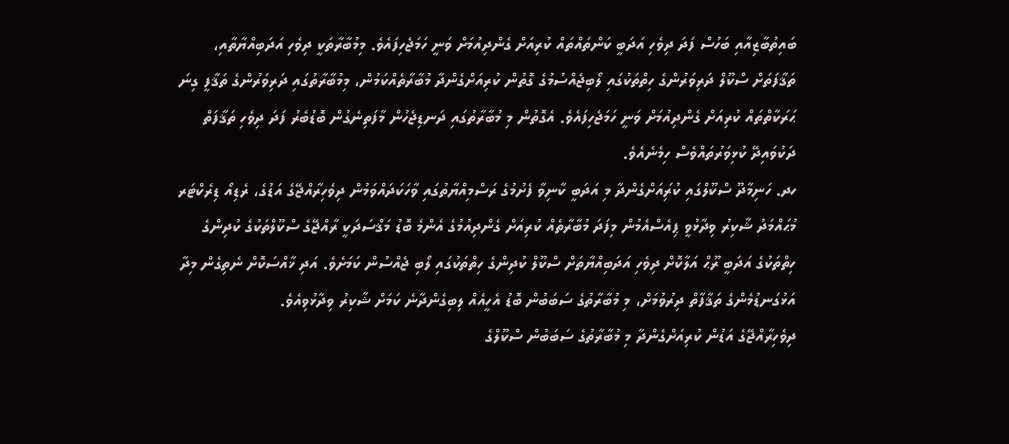ބައިތުބާޒިއާއި ބަހުސް ފަދަ ދިވެހި އަދަބީ ކަންތައްތައް ކުރިއަށް ގެންދިއުމަށް ވަނީ ހަމަޖެހިފައެވެ. މިމުބާރާތަކީ ދިވެހި އަދަބިއްޔާތާއި، ތަޤާފަތަށް ސްކޫލް ދަރިވަރުންގެ ހިތްތަކުގައި ލޯބިޖެއްސުމުގެ ގޮތުން ކުރިއަށްގެންދާ މުބާރާތެއްކަމުން، މިމުބާރާތުގައި ދަރިވަރުންގެ ތަޤާފީ ގިނަ ޙަރަކާތްތައް ކުރިއަށް ގެންދިއުމަށް ވަނީ ހަމަޖެހިފައެވެ. އެގޮތުން މި މުބާރާތުގައި ދަނޑިޖެހުން މާފަތިނެގުން ބޮޑުބެރު ފަދަ ދިވެހި ތަޤާފަތް ދަކުވައިދޭ ކުޅިވަރުތައްވެސް ހިމެނެއެވެ.
ހދ. ހަނިމާދޫ ސްކޫލްގައި ކުރިައަށްގެންދާ މި އަދަބީ ކާނިވާ ފެށުމުގެ ރަސްމިއްޔާތުގައި ވާހަކަދައްވަމުން ދިވެހިރާއްޖޭގެ އަޑުގެ، ރެޑިއޯ ޑިރެކްޓަރ މުޙައްމަދު ޝާކިރު ވިދާޅުވީ ޕިއެސްއެމުން މިފަދަ މުބާރާތެއް ކުރިއަށް ގެންދިއުމުގެ އެންމެ ބޮޑު މަޤްސަދަކީ ރާއްޖޭގެ ސްކޫލްތަކުގެ ކުދިންގެ ހިތްތަކުގެ އަދަބީ ރޫޙް އަލާކޮށް ދިވެހި އަދަބިއްޔާތަށް ސްކޫލް ކުދިންގެ ހިތްތަކުގައި ލޯބި ޖެއްސުން ކަމަށެވެ. އަދި ޚާއްސަކޮށް ނެތިގެން މިދާ އަޅުގަނޑުމެންގެ ތަޤާފާތް ދިރުވުމަށް، މި މުބާރާތުގެ ސަބަބުން ބޮޑު އެހީއެއް ލިބިގެންދާނެ ކަމަށް ޝާކިރު ވިދާޅުވިއެވެ.
ދިވެހިރާއްޖޭގެ އަޑުން ކުރިއަށްގެންދާ މި މުބާރާތުގެ ސަބަބުން ސްކޫލްގެ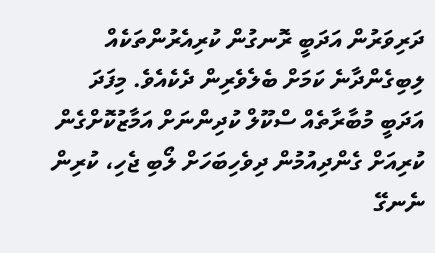ދަރިވަރުން އަދަބީ ރޮނގުން ކުރިއެރުންތަކެއް ލިބިގެންދާނެ ކަމަށް ބެލެވެރިން ދެކެއެވެ. މިފަދަ އަދަބީ މުބާރާތެއް ސްކޫލް ކުދިންނަށް އަމާޒުކޮށްގެން ކުރިއަށް ގެންދިއުމުން ދިވެހިބަހަށް ލޯބި ޖެހި، ކުރިން ނެނގޭ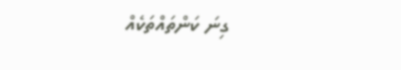ގިނަ ކަންތައްތަކެއް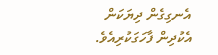އެނގިގެން ދިޔަކަން އެކުދިން ފާހަގަކުރިއެވެ.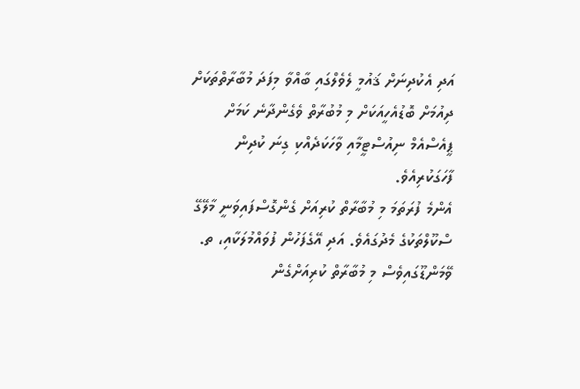އަދި އެކުދިނަށް ޤައުމީ ލެވެލްގައި ބާއްވާ މިފަދަ މުބާރާތްތަކަށް ދިއުމަށް ބޮޑުއެހީއަކަށް މި މުބުރާތް ވެގެންދާނެ ކަމަށް ޕީއެސްއެމް ނިއުސްޓީމާއި ވާހަކަދެއްކި ގިނަ ކުދިން ފާހަގަކުރިއެވެ.
އެންމެ ފުރަތަމަ މި މުބާރާތް ކުރިއަށް ގެންގޮސްފައިވަނީ މާލޭގޭ ސްކޫލްތަކުގެ މެދުގައެވެ. އަދި އޭގެފަހުން ފުވައްމުލަކާއި، ތ. ވޭމަންޑޫގައިވެސް މި މުބާރާތް ކުރިއަށްގެން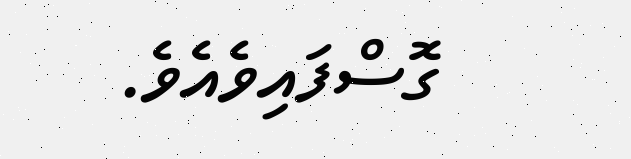ގޮސްފައިވެއެވެ.